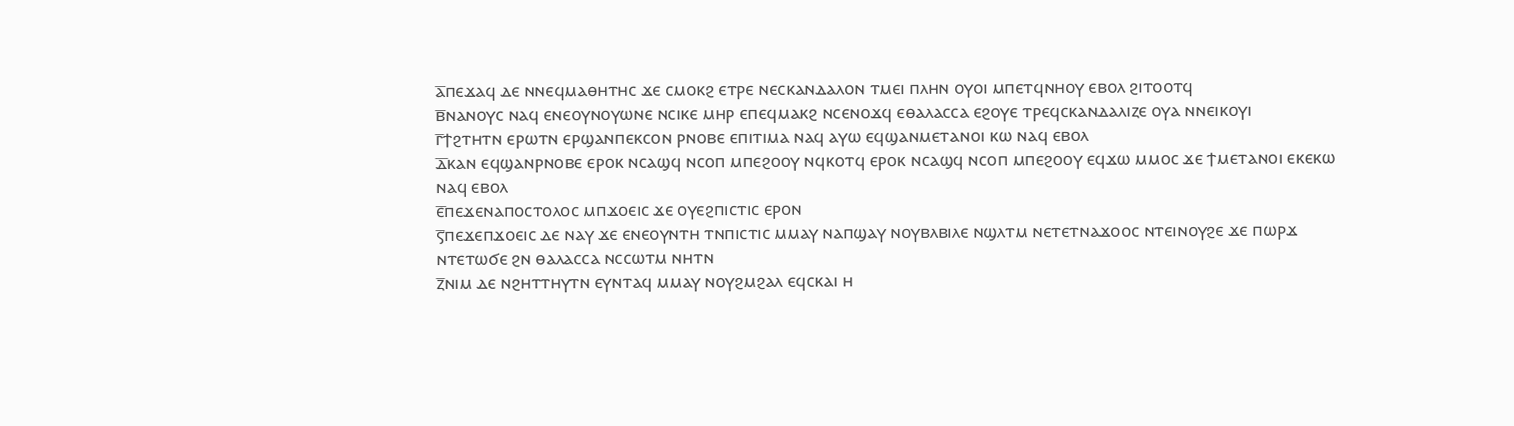ⲁ̅ⲡⲉϫⲁϥ ⲇⲉ ⲛⲛⲉϥⲙⲁⲑⲏⲧⲏⲥ ϫⲉ ⲥⲙⲟⲕϩ ⲉⲧⲣⲉ ⲛⲉⲥⲕⲁⲛⲇⲁⲗⲟⲛ ⲧⲙⲉⲓ ⲡⲗⲏⲛ ⲟⲩⲟⲓ ⲙⲡⲉⲧϥⲛⲏⲟⲩ ⲉⲃⲟⲗ ϩⲓⲧⲟⲟⲧϥ
ⲃ̅ⲛⲁⲛⲟⲩⲥ ⲛⲁϥ ⲉⲛⲉⲟⲩⲛⲟⲩⲱⲛⲉ ⲛⲥⲓⲕⲉ ⲙⲏⲣ ⲉⲡⲉϥⲙⲁⲕϩ ⲛⲥⲉⲛⲟϫϥ ⲉⲑⲁⲗⲁⲥⲥⲁ ⲉϩⲟⲩⲉ ⲧⲣⲉϥⲥⲕⲁⲛⲇⲁⲗⲓⲍⲉ ⲟⲩⲁ ⲛⲛⲉⲓⲕⲟⲩⲓ
ⲅ̅ϯϩⲧⲏⲧⲛ ⲉⲣⲱⲧⲛ ⲉⲣϣⲁⲛⲡⲉⲕⲥⲟⲛ ⲣⲛⲟⲃⲉ ⲉⲡⲓⲧⲓⲙⲁ ⲛⲁϥ ⲁⲩⲱ ⲉϥϣⲁⲛⲙⲉⲧⲁⲛⲟⲓ ⲕⲱ ⲛⲁϥ ⲉⲃⲟⲗ
ⲇ̅ⲕⲁⲛ ⲉϥϣⲁⲛⲣⲛⲟⲃⲉ ⲉⲣⲟⲕ ⲛⲥⲁϣϥ ⲛⲥⲟⲡ ⲙⲡⲉϩⲟⲟⲩ ⲛϥⲕⲟⲧϥ ⲉⲣⲟⲕ ⲛⲥⲁϣϥ ⲛⲥⲟⲡ ⲙⲡⲉϩⲟⲟⲩ ⲉϥϫⲱ ⲙⲙⲟⲥ ϫⲉ ϯⲙⲉⲧⲁⲛⲟⲓ ⲉⲕⲉⲕⲱ ⲛⲁϥ ⲉⲃⲟⲗ
ⲉ̅ⲡⲉϫⲉⲛⲁⲡⲟⲥⲧⲟⲗⲟⲥ ⲙⲡϫⲟⲉⲓⲥ ϫⲉ ⲟⲩⲉϩⲡⲓⲥⲧⲓⲥ ⲉⲣⲟⲛ
ⲋ̅ⲡⲉϫⲉⲡϫⲟⲉⲓⲥ ⲇⲉ ⲛⲁⲩ ϫⲉ ⲉⲛⲉⲟⲩⲛⲧⲏ ⲧⲛⲡⲓⲥⲧⲓⲥ ⲙⲙⲁⲩ ⲛⲁⲡϣⲁⲩ ⲛⲟⲩⲃⲗⲃⲓⲗⲉ ⲛϣⲗⲧⲙ ⲛⲉⲧⲉⲧⲛⲁϫⲟⲟⲥ ⲛⲧⲉⲓⲛⲟⲩϩⲉ ϫⲉ ⲡⲱⲣϫ ⲛⲧⲉⲧⲱϭⲉ ϩⲛ ⲑⲁⲗⲁⲥⲥⲁ ⲛⲥⲥⲱⲧⲙ ⲛⲏⲧⲛ
ⲍ̅ⲛⲓⲙ ⲇⲉ ⲛϩⲏⲧⲧⲏⲩⲧⲛ ⲉⲩⲛⲧⲁϥ ⲙⲙⲁⲩ ⲛⲟⲩϩⲙϩⲁⲗ ⲉϥⲥⲕⲁⲓ ⲏ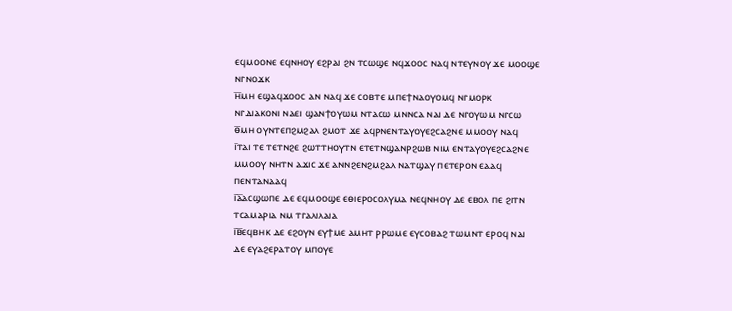ⲉϥⲙⲟⲟⲛⲉ ⲉϥⲛⲏⲟⲩ ⲉϩⲣⲁⲓ ϩⲛ ⲧⲥⲱϣⲉ ⲛϥϫⲟⲟⲥ ⲛⲁϥ ⲛⲧⲉⲩⲛⲟⲩ ϫⲉ ⲙⲟⲟϣⲉ ⲛⲅⲛⲟϫⲕ
ⲏ̅ⲙⲏ ⲉϣⲁϥϫⲟⲟⲥ ⲁⲛ ⲛⲁϥ ϫⲉ ⲥⲟⲃⲧⲉ ⲙⲡⲉϯⲛⲁⲟⲩⲟⲙϥ ⲛⲅⲙⲟⲣⲕ ⲛⲅⲇⲓⲁⲕⲟⲛⲓ ⲛⲁⲉⲓ ϣⲁⲛϯⲟⲩⲱⲙ ⲛⲧⲁⲥⲱ ⲙⲛⲛⲥⲁ ⲛⲁⲓ ⲇⲉ ⲛⲅⲟⲩⲱⲙ ⲛⲅⲥⲱ
ⲑ̅ⲙⲏ ⲟⲩⲛⲧⲉⲡϩⲙϩⲁⲗ ϩⲙⲟⲧ ϫⲉ ⲁϥⲣⲛⲉⲛⲧⲁⲩⲟⲩⲉϩⲥⲁϩⲛⲉ ⲙⲙⲟⲟⲩ ⲛⲁϥ
ⲓ̅ⲧⲁⲓ ⲧⲉ ⲧⲉⲧⲛϩⲉ ϩⲱⲧⲧⲏⲟⲩⲧⲛ ⲉⲧⲉⲧⲛϣⲁⲛⲣϩⲱⲃ ⲛⲓⲙ ⲉⲛⲧⲁⲩⲟⲩⲉϩⲥⲁϩⲛⲉ ⲙⲙⲟⲟⲩ ⲛⲏⲧⲛ ⲁϫⲓⲥ ϫⲉ ⲁⲛⲛϩⲉⲛϩⲙϩⲁⲗ ⲛⲁⲧϣⲁⲩ ⲡⲉⲧⲉⲣⲟⲛ ⲉⲁⲁϥ ⲡⲉⲛⲧⲁⲛⲁⲁϥ
ⲓ̅ⲁ̅ⲁⲥϣⲱⲡⲉ ⲇⲉ ⲉϥⲙⲟⲟϣⲉ ⲉⲑⲓⲉⲣⲟⲥⲟⲗⲩⲙⲁ ⲛⲉϥⲛⲏⲟⲩ ⲇⲉ ⲉⲃⲟⲗ ⲡⲉ ϩⲓⲧⲛ ⲧⲥⲁⲙⲁⲣⲓⲁ ⲛⲙ ⲧⲅⲁⲗⲓⲗⲁⲓⲁ
ⲓ̅ⲃ̅ⲉϥⲃⲏⲕ ⲇⲉ ⲉϩⲟⲩⲛ ⲉⲩϯⲙⲉ ⲁⲙⲏⲧ ⲣⲣⲱⲙⲉ ⲉⲩⲥⲟⲃⲁϩ ⲧⲱⲙⲛⲧ ⲉⲣⲟϥ ⲛⲁⲓ ⲇⲉ ⲉⲩⲁϩⲉⲣⲁⲧⲟⲩ ⲙⲡⲟⲩⲉ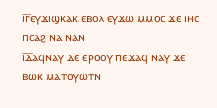ⲓ̅ⲅ̅ⲉⲩϫⲓϣⲕⲁⲕ ⲉⲃⲟⲗ ⲉⲩϫⲱ ⲙⲙⲟⲥ ϫⲉ ⲓⲏⲥ ⲡⲥⲁϩ ⲛⲁ ⲛⲁⲛ
ⲓ̅ⲇ̅ⲁϥⲛⲁⲩ ⲇⲉ ⲉⲣⲟⲟⲩ ⲡⲉϫⲁϥ ⲛⲁⲩ ϫⲉ ⲃⲱⲕ ⲙⲁⲧⲟⲩⲱⲧⲛ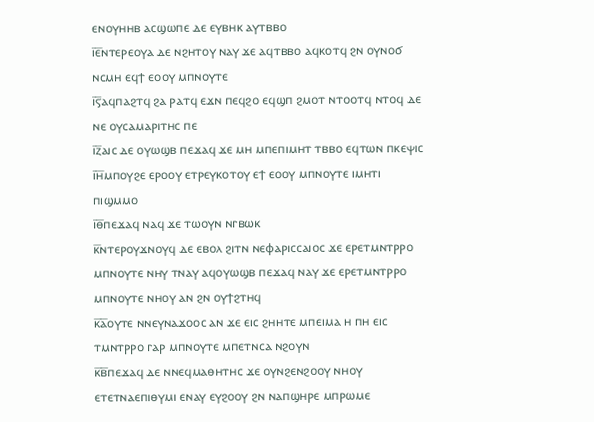ⲉⲛⲟⲩⲏⲏⲃ ⲁⲥϣⲱⲡⲉ ⲇⲉ ⲉⲩⲃⲏⲕ ⲁⲩⲧⲃⲃⲟ
ⲓ̅ⲉ̅ⲛⲧⲉⲣⲉⲟⲩⲁ ⲇⲉ ⲛϩⲏⲧⲟⲩ ⲛⲁⲩ ϫⲉ ⲁϥⲧⲃⲃⲟ ⲁϥⲕⲟⲧϥ ϩⲛ ⲟⲩⲛⲟϭ ⲛⲥⲙⲏ ⲉϥϯ ⲉⲟⲟⲩ ⲙⲡⲛⲟⲩⲧⲉ
ⲓ̅ⲋ̅ⲁϥⲡⲁϩⲧϥ ϩⲁ ⲣⲁⲧϥ ⲉϫⲛ ⲡⲉϥϩⲟ ⲉϥϣⲡ ϩⲙⲟⲧ ⲛⲧⲟⲟⲧϥ ⲛⲧⲟϥ ⲇⲉ ⲛⲉ ⲟⲩⲥⲁⲙⲁⲣⲓⲧⲏⲥ ⲡⲉ
ⲓ̅ⲍ̅ⲁⲓⲥ ⲇⲉ ⲟⲩⲱϣⲃ ⲡⲉϫⲁϥ ϫⲉ ⲙⲏ ⲙⲡⲉⲡⲓⲙⲏⲧ ⲧⲃⲃⲟ ⲉϥⲧⲱⲛ ⲡⲕⲉⲯⲓⲥ
ⲓ̅ⲏ̅ⲙⲡⲟⲩϩⲉ ⲉⲣⲟⲟⲩ ⲉⲧⲣⲉⲩⲕⲟⲧⲟⲩ ⲉϯ ⲉⲟⲟⲩ ⲙⲡⲛⲟⲩⲧⲉ ⲓⲙⲏⲧⲓ ⲡⲓϣⲙⲙⲟ
ⲓ̅ⲑ̅ⲡⲉϫⲁϥ ⲛⲁϥ ϫⲉ ⲧⲱⲟⲩⲛ ⲛⲅⲃⲱⲕ
ⲕ̅ⲛⲧⲉⲣⲟⲩϫⲛⲟⲩϥ ⲇⲉ ⲉⲃⲟⲗ ϩⲓⲧⲛ ⲛⲉⲫⲁⲣⲓⲥⲥⲁⲓⲟⲥ ϫⲉ ⲉⲣⲉⲧⲙⲛⲧⲣⲣⲟ ⲙⲡⲛⲟⲩⲧⲉ ⲛⲏⲩ ⲧⲛⲁⲩ ⲁϥⲟⲩⲱϣⲃ ⲡⲉϫⲁϥ ⲛⲁⲩ ϫⲉ ⲉⲣⲉⲧⲙⲛⲧⲣⲣⲟ ⲙⲡⲛⲟⲩⲧⲉ ⲛⲏⲟⲩ ⲁⲛ ϩⲛ ⲟⲩϯϩⲧⲏϥ
ⲕ̅ⲁ̅ⲟⲩⲧⲉ ⲛⲛⲉⲩⲛⲁϫⲟⲟⲥ ⲁⲛ ϫⲉ ⲉⲓⲥ ϩⲏⲏⲧⲉ ⲙⲡⲉⲓⲙⲁ ⲏ ⲡⲏ ⲉⲓⲥ ⲧⲙⲛⲧⲣⲣⲟ ⲅⲁⲣ ⲙⲡⲛⲟⲩⲧⲉ ⲙⲡⲉⲧⲛⲥⲁ ⲛϩⲟⲩⲛ
ⲕ̅ⲃ̅ⲡⲉϫⲁϥ ⲇⲉ ⲛⲛⲉϥⲙⲁⲑⲏⲧⲏⲥ ϫⲉ ⲟⲩⲛϩⲉⲛϩⲟⲟⲩ ⲛⲏⲟⲩ ⲉⲧⲉⲧⲛⲁⲉⲡⲓⲑⲩⲙⲓ ⲉⲛⲁⲩ ⲉⲩϩⲟⲟⲩ ϩⲛ ⲛⲁⲡϣⲏⲣⲉ ⲙⲡⲣⲱⲙⲉ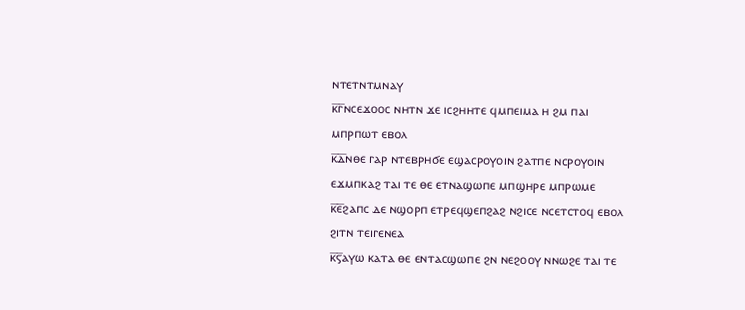ⲛⲧⲉⲧⲛⲧⲙⲛⲁⲩ
ⲕ̅ⲅ̅ⲛⲥⲉϫⲟⲟⲥ ⲛⲏⲧⲛ ϫⲉ ⲓⲥϩⲏⲏⲧⲉ ϥⲙⲡⲉⲓⲙⲁ ⲏ ϩⲙ ⲡⲁⲓ ⲙⲡⲣⲡⲱⲧ ⲉⲃⲟⲗ
ⲕ̅ⲇ̅ⲛⲑⲉ ⲅⲁⲣ ⲛⲧⲉⲃⲣⲏϭⲉ ⲉϣⲁⲥⲣⲟⲩⲟⲓⲛ ϩⲁⲧⲡⲉ ⲛⲥⲣⲟⲩⲟⲓⲛ ⲉϫⲙⲡⲕⲁϩ ⲧⲁⲓ ⲧⲉ ⲑⲉ ⲉⲧⲛⲁϣⲱⲡⲉ ⲙⲡϣⲏⲣⲉ ⲙⲡⲣⲱⲙⲉ
ⲕ̅ⲉ̅ϩⲁⲡⲥ ⲇⲉ ⲛϣⲟⲣⲡ ⲉⲧⲣⲉϥϣⲉⲡϩⲁϩ ⲛϩⲓⲥⲉ ⲛⲥⲉⲧⲥⲧⲟϥ ⲉⲃⲟⲗ ϩⲓⲧⲛ ⲧⲉⲓⲅⲉⲛⲉⲁ
ⲕ̅ⲋ̅ⲁⲩⲱ ⲕⲁⲧⲁ ⲑⲉ ⲉⲛⲧⲁⲥϣⲱⲡⲉ ϩⲛ ⲛⲉϩⲟⲟⲩ ⲛⲛⲱϩⲉ ⲧⲁⲓ ⲧⲉ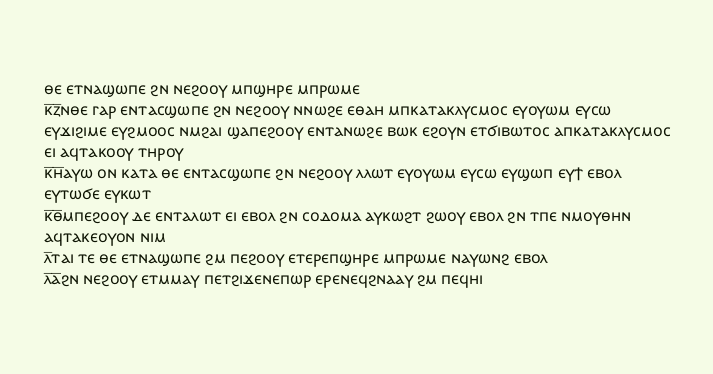ⲑⲉ ⲉⲧⲛⲁϣⲱⲡⲉ ϩⲛ ⲛⲉϩⲟⲟⲩ ⲙⲡϣⲏⲣⲉ ⲙⲡⲣⲱⲙⲉ
ⲕ̅ⲍ̅ⲛⲑⲉ ⲅⲁⲣ ⲉⲛⲧⲁⲥϣⲱⲡⲉ ϩⲛ ⲛⲉϩⲟⲟⲩ ⲛⲛⲱϩⲉ ⲉⲑⲁⲏ ⲙⲡⲕⲁⲧⲁⲕⲗⲩⲥⲙⲟⲥ ⲉⲩⲟⲩⲱⲙ ⲉⲩⲥⲱ ⲉⲩϫⲓϩⲓⲙⲉ ⲉⲩϩⲙⲟⲟⲥ ⲛⲙϩⲁⲓ ϣⲁⲡⲉϩⲟⲟⲩ ⲉⲛⲧⲁⲛⲱϩⲉ ⲃⲱⲕ ⲉϩⲟⲩⲛ ⲉⲧϭⲓⲃⲱⲧⲟⲥ ⲁⲡⲕⲁⲧⲁⲕⲗⲩⲥⲙⲟⲥ ⲉⲓ ⲁϥⲧⲁⲕⲟⲟⲩ ⲧⲏⲣⲟⲩ
ⲕ̅ⲏ̅ⲁⲩⲱ ⲟⲛ ⲕⲁⲧⲁ ⲑⲉ ⲉⲛⲧⲁⲥϣⲱⲡⲉ ϩⲛ ⲛⲉϩⲟⲟⲩ ⲗⲗⲱⲧ ⲉⲩⲟⲩⲱⲙ ⲉⲩⲥⲱ ⲉⲩϣⲱⲡ ⲉⲩϯ ⲉⲃⲟⲗ ⲉⲩⲧⲱϭⲉ ⲉⲩⲕⲱⲧ
ⲕ̅ⲑ̅ⲙⲡⲉϩⲟⲟⲩ ⲇⲉ ⲉⲛⲧⲁⲗⲱⲧ ⲉⲓ ⲉⲃⲟⲗ ϩⲛ ⲥⲟⲇⲟⲙⲁ ⲁⲩⲕⲱϩⲧ ϩⲱⲟⲩ ⲉⲃⲟⲗ ϩⲛ ⲧⲡⲉ ⲛⲙⲟⲩⲑⲏⲛ ⲁϥⲧⲁⲕⲉⲟⲩⲟⲛ ⲛⲓⲙ
ⲗ̅ⲧⲁⲓ ⲧⲉ ⲑⲉ ⲉⲧⲛⲁϣⲱⲡⲉ ϩⲙ ⲡⲉϩⲟⲟⲩ ⲉⲧⲉⲣⲉⲡϣⲏⲣⲉ ⲙⲡⲣⲱⲙⲉ ⲛⲁⲩⲱⲛϩ ⲉⲃⲟⲗ
ⲗ̅ⲁ̅ϩⲛ ⲛⲉϩⲟⲟⲩ ⲉⲧⲙⲙⲁⲩ ⲡⲉⲧϩⲓϫⲉⲛⲉⲡⲱⲣ ⲉⲣⲉⲛⲉϥϩⲛⲁⲁⲩ ϩⲙ ⲡⲉϥⲏⲓ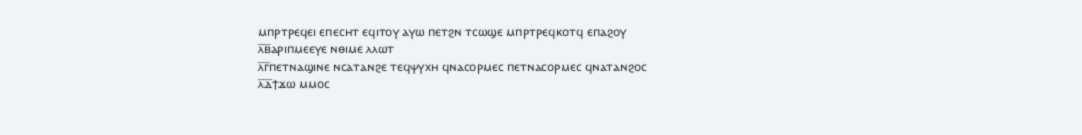ⲙⲡⲣⲧⲣⲉϥⲉⲓ ⲉⲡⲉⲥⲏⲧ ⲉϥⲓⲧⲟⲩ ⲁⲩⲱ ⲡⲉⲧϩⲛ ⲧⲥⲱϣⲉ ⲙⲡⲣⲧⲣⲉϥⲕⲟⲧϥ ⲉⲡⲁϩⲟⲩ
ⲗ̅ⲃ̅ⲁⲣⲓⲡⲙⲉⲉⲩⲉ ⲛⲑⲓⲙⲉ ⲗⲗⲱⲧ
ⲗ̅ⲅ̅ⲡⲉⲧⲛⲁϣⲓⲛⲉ ⲛⲥⲁⲧⲁⲛϩⲉ ⲧⲉϥⲯⲩⲭⲏ ϥⲛⲁⲥⲟⲣⲙⲉⲥ ⲡⲉⲧⲛⲁⲥⲟⲣⲙⲉⲥ ϥⲛⲁⲧⲁⲛϩⲟⲥ
ⲗ̅ⲇ̅ϯϫⲱ ⲙⲙⲟⲥ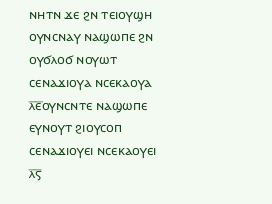ⲛⲏⲧⲛ ϫⲉ ϩⲛ ⲧⲉⲓⲟⲩϣⲏ ⲟⲩⲛⲥⲛⲁⲩ ⲛⲁϣⲱⲡⲉ ϩⲛ ⲟⲩϭⲗⲟϭ ⲛⲟⲩⲱⲧ ⲥⲉⲛⲁϫⲓⲟⲩⲁ ⲛⲥⲉⲕⲁⲟⲩⲁ
ⲗ̅ⲉ̅ⲟⲩⲛⲥⲛⲧⲉ ⲛⲁϣⲱⲡⲉ ⲉⲩⲛⲟⲩⲧ ϩⲓⲟⲩⲥⲟⲡ ⲥⲉⲛⲁϫⲓⲟⲩⲉⲓ ⲛⲥⲉⲕⲁⲟⲩⲉⲓ
ⲗ̅ⲋ̅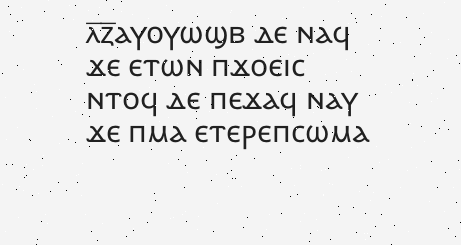ⲗ̅ⲍ̅ⲁⲩⲟⲩⲱϣⲃ ⲇⲉ ⲛⲁϥ ϫⲉ ⲉⲧⲱⲛ ⲡϫⲟⲉⲓⲥ ⲛⲧⲟϥ ⲇⲉ ⲡⲉϫⲁϥ ⲛⲁⲩ ϫⲉ ⲡⲙⲁ ⲉⲧⲉⲣⲉⲡⲥⲱⲙⲁ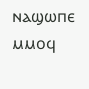ⲛⲁϣⲱⲡⲉ ⲙⲙⲟϥ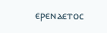ⲉⲣⲉⲛⲁⲉⲧⲟⲥ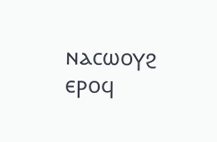ⲛⲁⲥⲱⲟⲩϩ ⲉⲣⲟϥ